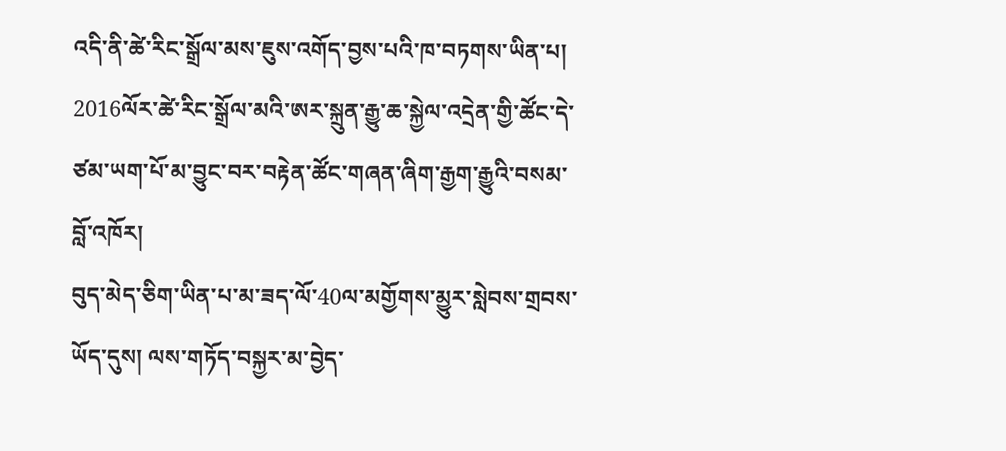འདི་ནི་ཚེ་རིང་སྒྲོལ་མས་ཇུས་འགོད་བྱས་པའི་ཁ་བཏགས་ཡིན་པ།
2016ལོར་ཚེ་རིང་སྒྲོལ་མའི་ཨར་སྐྲུན་རྒྱུ་ཆ་སྐྱེལ་འདྲེན་གྱི་ཚོང་དེ་ཙམ་ཡག་པོ་མ་བྱུང་བར་བརྟེན་ཚོང་གཞན་ཞིག་རྒྱག་རྒྱུའི་བསམ་བློ་འཁོར།
བུད་མེད་ཅིག་ཡིན་པ་མ་ཟད་ལོ་40ལ་མགྱོགས་མྱུར་སླེབས་གྲབས་ཡོད་དུས། ལས་གཏོད་བསྐྱར་མ་བྱེད་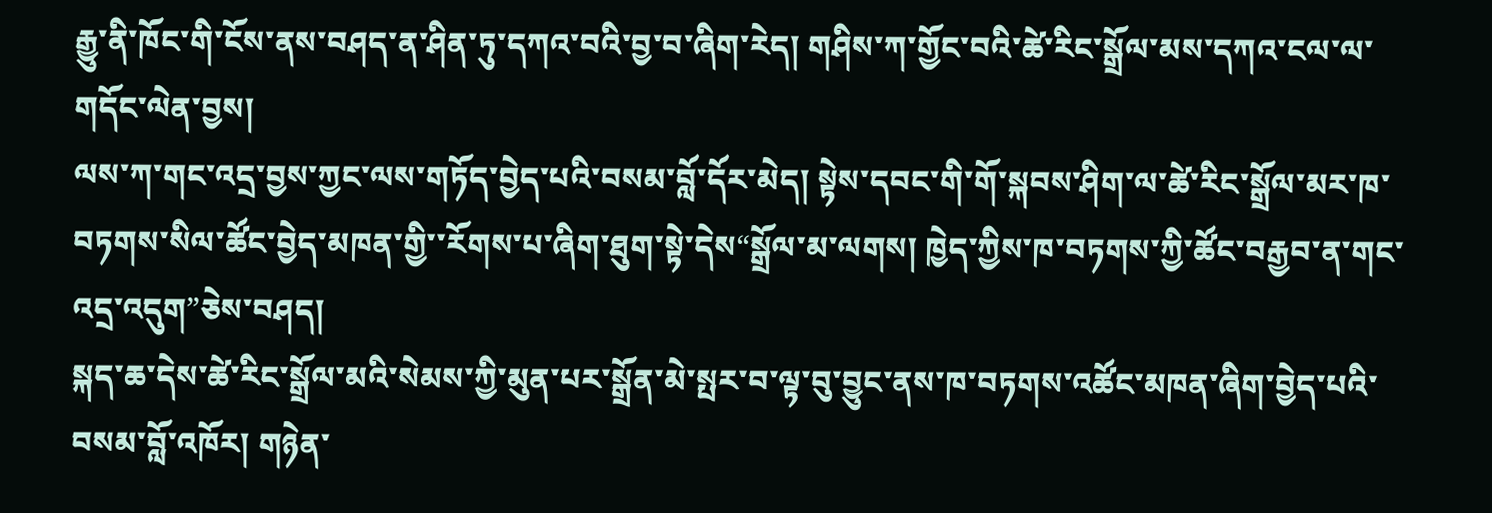རྒྱུ་ནི་ཁོང་གི་ངོས་ནས་བཤད་ན་ཤིན་ཏུ་དཀའ་བའི་བྱ་བ་ཞིག་རེད། གཤིས་ཀ་གྱོང་བའི་ཚེ་རིང་སྒྲོལ་མས་དཀའ་ངལ་ལ་གདོང་ལེན་བྱས།
ལས་ཀ་གང་འདྲ་བྱས་ཀྱང་ལས་གཏོད་བྱེད་པའི་བསམ་བློ་དོར་མེད། སྟེས་དབང་གི་གོ་སྐབས་ཤིག་ལ་ཚེ་རིང་སྒྲོལ་མར་ཁ་བཏགས་སིལ་ཚོང་བྱེད་མཁན་གྱི་་རོགས་པ་ཞིག་ཐུག་སྟེ་དེས“སྒྲོལ་མ་ལགས། ཁྱེད་ཀྱིས་ཁ་བཏགས་ཀྱི་ཚོང་བརྒྱབ་ན་གང་འདྲ་འདུག”ཅེས་བཤད།
སྐད་ཆ་དེས་ཚེ་རིང་སྒྲོལ་མའི་སེམས་ཀྱི་མུན་པར་སྒྲོན་མེ་སྤར་བ་ལྟ་བུ་བྱུང་ནས་ཁ་བཏགས་འཚོང་མཁན་ཞིག་བྱེད་པའི་བསམ་བློ་འཁོར། གཉེན་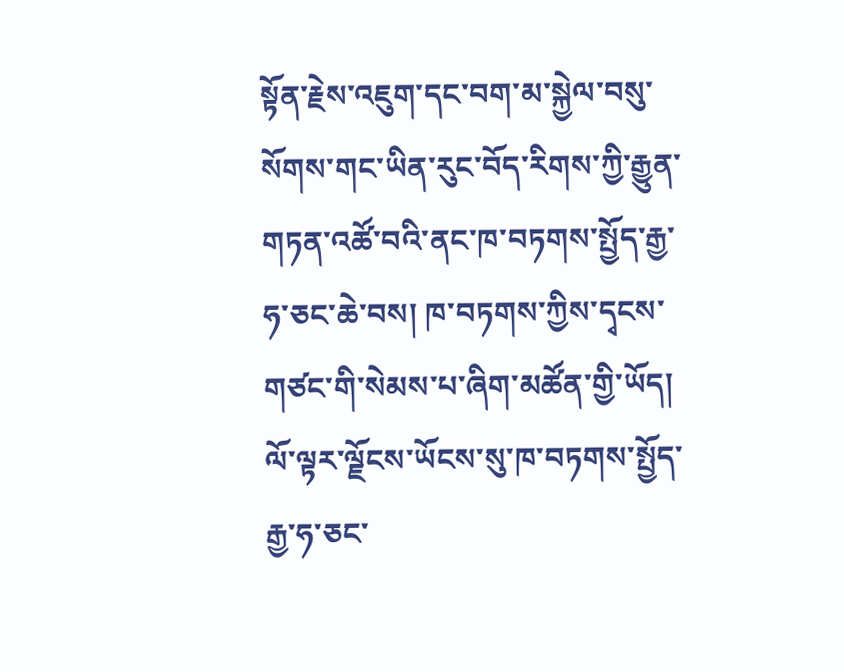སྟོན་རྗེས་འཇུག་དང་བག་མ་སྐྱེལ་བསུ་སོགས་གང་ཡིན་རུང་བོད་རིགས་ཀྱི་རྒྱུན་གཏན་འཚོ་བའི་ནང་ཁ་བཏགས་སྤྱོད་རྒྱ་ཧ་ཅང་ཆེ་བས། ཁ་བཏགས་ཀྱིས་དྭངས་གཙང་གི་སེམས་པ་ཞིག་མཚོན་གྱི་ཡོད། ལོ་ལྟར་ལྗོངས་ཡོངས་སུ་ཁ་བཏགས་སྤྱོད་རྒྱ་ཧ་ཅང་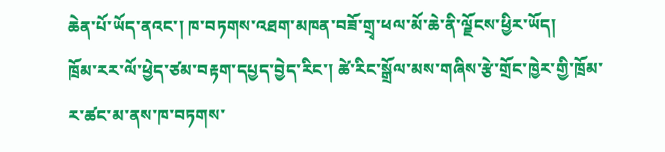ཆེན་པོ་ཡོད་ནའང་། ཁ་བཏགས་འཐག་མཁན་བཟོ་གྲྭ་ཕལ་མོ་ཆེ་ནི་ལྗོངས་ཕྱིར་ཡོད།
ཁྲོམ་རར་ལོ་ཕྱེད་ཙམ་བརྟག་དཔྱད་བྱེད་རིང་། ཚེ་རིང་སྒྲོལ་མས་གཞིས་རྩེ་གྲོང་ཁྱེར་གྱི་ཁྲོམ་ར་ཚང་མ་ནས་ཁ་བཏགས་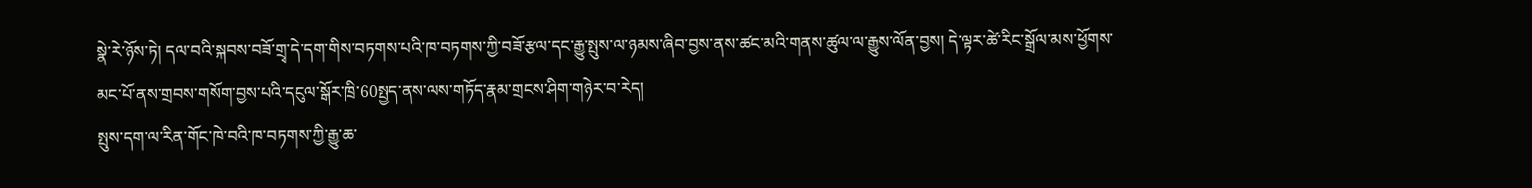སྣེ་རེ་ཉོས་ཏེ། དལ་བའི་སྐབས་བཟོ་གྲྭ་དེ་དག་གིས་བཏགས་པའི་ཁ་བཏགས་ཀྱི་བཟོ་རྩལ་དང་རྒྱུ་སྤུས་ལ་ཉམས་ཞིབ་བྱས་ནས་ཚང་མའི་གནས་ཚུལ་ལ་རྒྱུས་ལོན་བྱས། དེ་ལྟར་ཚེ་རིང་སྒྲོལ་མས་ཕྱོགས་མང་པོ་ནས་གྲབས་གསོག་བྱས་པའི་དངུལ་སྒོར་ཁྲི་60སྤྱད་ནས་ལས་གཏོད་རྣམ་གྲངས་ཤིག་གཉེར་བ་རེད།
སྤུས་དག་ལ་རིན་གོང་ཁེ་བའི་ཁ་བཏགས་ཀྱི་རྒྱུ་ཆ་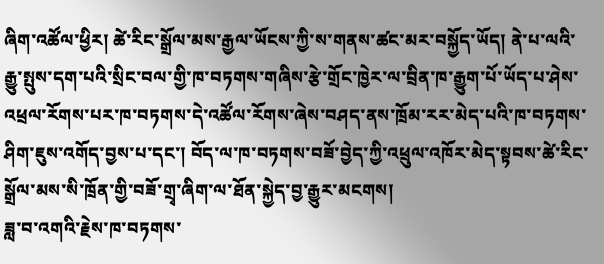ཞིག་འཚོལ་ཕྱིར། ཚེ་རིང་སྒྲོལ་མས་རྒྱལ་ཡོངས་ཀྱི་ས་གནས་ཚང་མར་བསྐྱོད་ཡོད། ནེ་པ་ལའི་རྒྱུ་སྤུས་དག་པའི་སྲིང་བལ་གྱི་ཁ་བཏགས་གཞིས་རྩེ་གྲོང་ཁྱེར་ལ་བྲིན་ཁ་རྒྱུག་པོ་ཡོད་པ་ཤེས་འཕྲལ་རོགས་པར་ཁ་བཏགས་དེ་འཚོལ་རོགས་ཞེས་བཤད་ནས་ཁྲོམ་རར་མེད་པའི་ཁ་བཏགས་ཤིག་ཇུས་འགོད་བྱས་པ་དང་། བོད་ལ་ཁ་བཏགས་བཟོ་བྱེད་ཀྱི་འཕྲུལ་འཁོར་མེད་སྟབས་ཚེ་རིང་སྒྲོལ་མས་སི་ཁྲོན་གྱི་བཟོ་གྲྭ་ཞིག་ལ་ཐོན་སྐྱེད་བྱ་རྒྱུར་མངགས།
ཟླ་བ་འགའི་རྗེས་ཁ་བཏགས་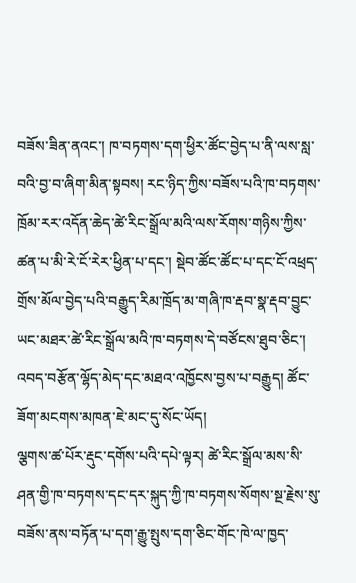བཟོས་ཟིན་ནའང་། ཁ་བཏགས་དག་ཕྱིར་ཚོང་བྱེད་པ་ནི་ལས་སླ་བའི་བྱ་བ་ཞིག་མིན་སྟབས། རང་ཉིད་ཀྱིས་བཟོས་པའི་ཁ་བཏགས་ཁྲོམ་རར་འདོན་ཆེད་ཚེ་རིང་སྒྲོལ་མའི་ལས་རོགས་གཉིས་ཀྱིས་ཚན་པ་མི་རེ་ངོ་རེར་ཕྱིན་པ་དང་། སྡེབ་ཚོང་ཚོང་པ་དང་ངོ་འཕྲད་གྲོས་མོལ་བྱེད་པའི་བརྒྱུད་རིམ་ཁྲོད་མ་གཞི་ཁ་རྡབ་སྣ་རྡབ་བྱུང་ཡང་མཐར་ཚེ་རིང་སྒྲོལ་མའི་ཁ་བཏགས་དེ་བཙོངས་ཐུབ་ཅིང་། འབད་བརྩོན་ལྷོད་མེད་དང་མཐའ་འཁྱོངས་བྱས་པ་བརྒྱུད། ཚོང་ཟོག་མངགས་མཁན་ཇེ་མང་དུ་སོང་ཡོད།
ལྕགས་ཚ་པོར་རྡུང་དགོས་པའི་དཔེ་ལྟར། ཚེ་རིང་སྒྲོལ་མས་སི་ཤན་གྱི་ཁ་བཏགས་དང་དར་སྐུད་ཀྱི་ཁ་བཏགས་སོགས་སྔ་རྗེས་སུ་བཟོས་ནས་བཏོན་པ་དག་རྒྱུ་སྤུས་དག་ཅིང་གོང་ཁེ་ལ་ཁྱད་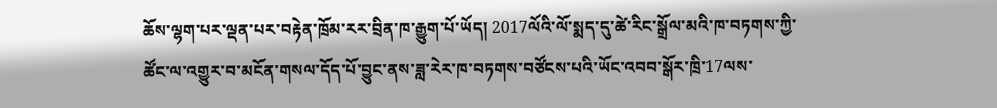ཆོས་ལྷག་པར་ལྡན་པར་བརྟེན་ཁྲོམ་རར་བྲིན་ཁ་རྒྱུག་པོ་ཡོད། 2017ལོའི་ལོ་སྨད་དུ་ཚེ་རིང་སྒྲོལ་མའི་ཁ་བཏགས་ཀྱི་ཚོང་ལ་འགྱུར་བ་མངོན་གསལ་དོད་པོ་བྱུང་ནས་ཟླ་རེར་ཁ་བཏགས་བཙོངས་པའི་ཡོང་འབབ་སྒོར་ཁྲི་17ལས་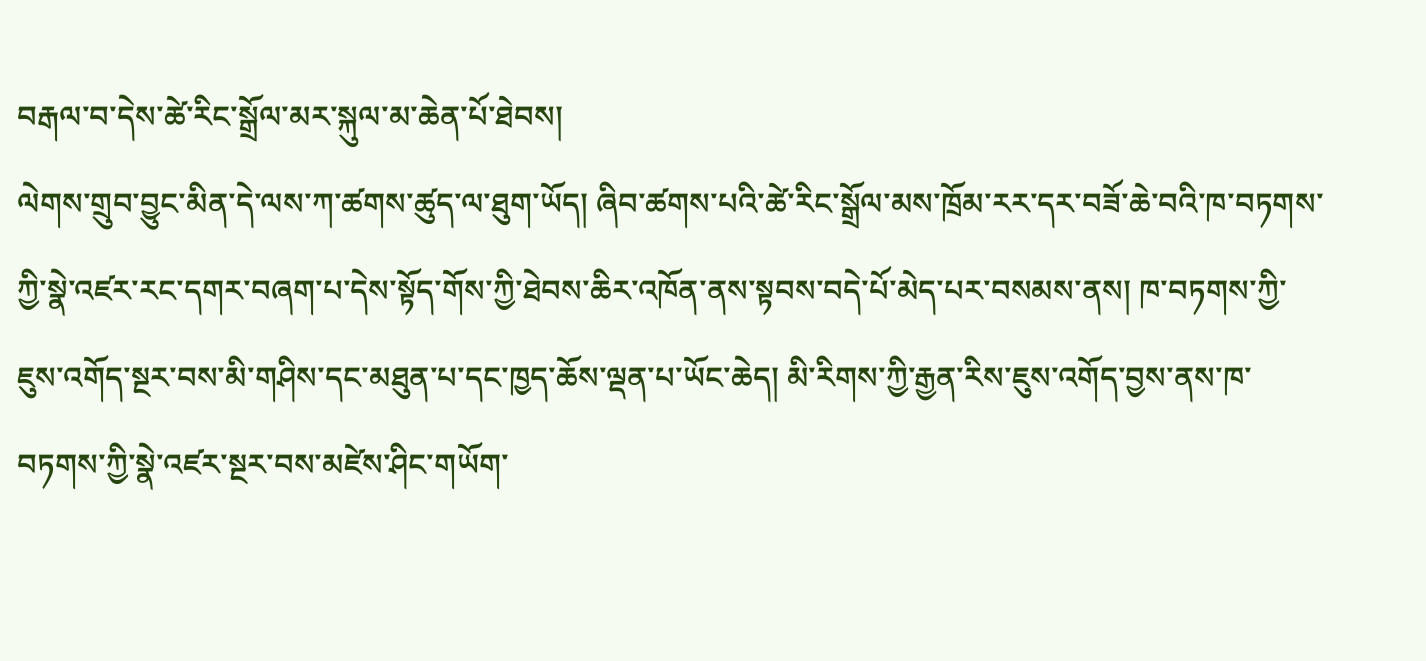བརྒལ་བ་དེས་ཚེ་རིང་སྒྲོལ་མར་སྐུལ་མ་ཆེན་པོ་ཐེབས།
ལེགས་གྲུབ་བྱུང་མིན་དེ་ལས་ཀ་ཚགས་ཚུད་ལ་ཐུག་ཡོད། ཞིབ་ཚགས་པའི་ཚེ་རིང་སྒྲོལ་མས་ཁྲོམ་རར་དར་བཟོ་ཆེ་བའི་ཁ་བཏགས་ཀྱི་སྣེ་འཛར་རང་དགར་བཞག་པ་དེས་སྟོད་གོས་ཀྱི་ཐེབས་ཆིར་འཁོན་ནས་སྟབས་བདེ་པོ་མེད་པར་བསམས་ནས། ཁ་བཏགས་ཀྱི་ཇུས་འགོད་སྔར་བས་མི་གཤིས་དང་མཐུན་པ་དང་ཁྱད་ཆོས་ལྡན་པ་ཡོང་ཆེད། མི་རིགས་ཀྱི་རྒྱན་རིས་ཇུས་འགོད་བྱས་ནས་ཁ་བཏགས་ཀྱི་སྣེ་འཛར་སྔར་བས་མཛེས་ཤིང་གཡོག་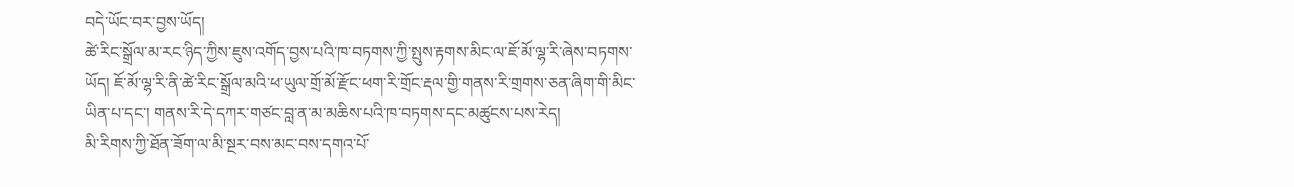བདེ་ཡོང་བར་བྱས་ཡོད།
ཚེ་རིང་སྒྲོལ་མ་རང་ཉིད་ཀྱིས་ཇུས་འགོད་བྱས་པའི་ཁ་བཏགས་ཀྱི་སྤུས་རྟགས་མིང་ལ་ཇོ་མོ་ལྷ་རི་ཞེས་བཏགས་ཡོད། ཇོ་མོ་ལྷ་རི་ནི་ཚེ་རིང་སྒྲོལ་མའི་ཕ་ཡུལ་གྲོ་མོ་རྫོང་ཕག་རི་གྲོང་རྡལ་གྱི་གནས་རི་གྲགས་ཅན་ཞིག་གི་མིང་ཡིན་པ་དང་། གནས་རི་དེ་དཀར་གཙང་བླ་ན་མ་མཆིས་པའི་ཁ་བཏགས་དང་མཚུངས་པས་རེད།
མི་རིགས་ཀྱི་ཐོན་ཟོག་ལ་མི་སྔར་བས་མང་བས་དགའ་པོ་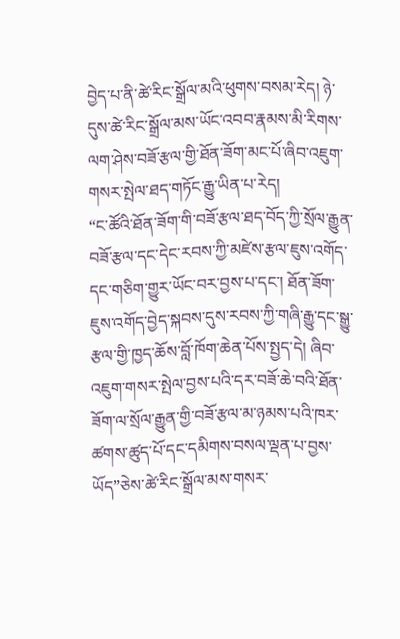བྱེད་པ་ནི་ཚེ་རིང་སྒྲོལ་མའི་ཕུགས་བསམ་རེད། ཉེ་དུས་ཚེ་རིང་སྒྲོལ་མས་ཡོང་འབབ་རྣམས་མི་རིགས་ལག་ཤེས་བཟོ་རྩལ་གྱི་ཐོན་ཟོག་མང་པོ་ཞིབ་འཇུག་གསར་སྤེལ་ཐད་གཏོང་རྒྱུ་ཡིན་པ་རེད།
“ང་ཚོའི་ཐོན་ཟོག་གི་བཟོ་རྩལ་ཐད་བོད་ཀྱི་སྲོལ་རྒྱུན་བཟོ་རྩལ་དང་དེང་རབས་ཀྱི་མཛེས་རྩལ་ཇུས་འགོད་དང་གཅིག་གྱུར་ཡོང་བར་བྱས་པ་དང་། ཐོན་ཟོག་ཇུས་འགོད་བྱེད་སྐབས་དུས་རབས་ཀྱི་གཞི་རྒྱུ་དང་སྒྱུ་རྩལ་གྱི་ཁྱད་ཆོས་བློ་ཁོག་ཆེན་པོས་སྤྱད་དེ། ཞིབ་འཇུག་གསར་སྤེལ་བྱས་པའི་དར་བཟོ་ཆེ་བའི་ཐོན་ཟོག་ལ་སྲོལ་རྒྱུན་གྱི་བཟོ་རྩལ་མ་ཉམས་པའི་ཁར་ཚགས་ཚུད་པོ་དང་དམིགས་བསལ་ལྡན་པ་བྱས་ཡོད”ཅེས་ཚེ་རིང་སྒྲོལ་མས་གསར་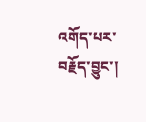འགོད་པར་བརྗོད་བྱུང་།